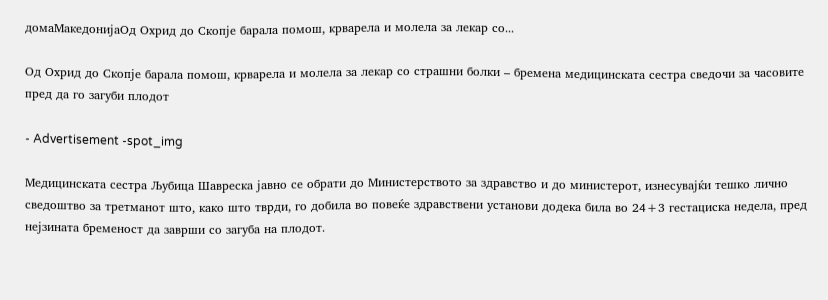домаМакедонијаОд Охрид до Скопје барала помош, крварела и молела за лекар со...

Од Охрид до Скопје барала помош, крварела и молела за лекар со страшни болки – бремена медицинската сестра сведочи за часовите пред да го загуби плодот

- Advertisement -spot_img

Медицинската сестра Љубица Шавреска јавно се обрати до Министерството за здравство и до министерот, изнесувајќи тешко лично сведоштво за третманот што, како што тврди, го добила во повеќе здравствени установи додека била во 24+3 гестациска недела, пред нејзината бременост да заврши со загуба на плодот.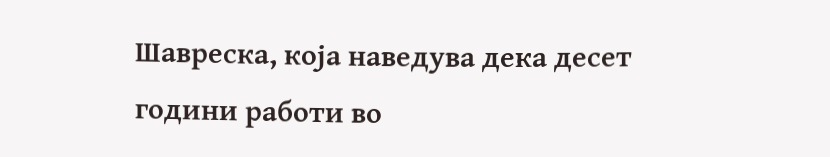Шавреска, која наведува дека десет години работи во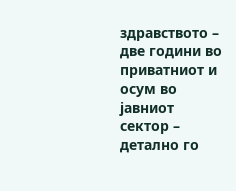здравството – две години во приватниот и осум во јавниот сектор – детално го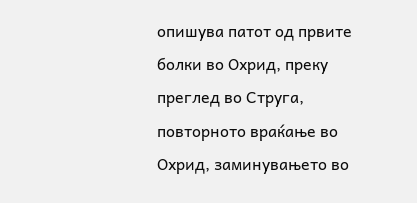опишува патот од првите болки во Охрид, преку преглед во Струга, повторното враќање во Охрид, заминувањето во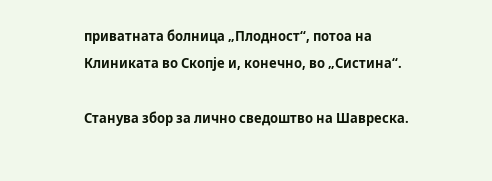приватната болница „Плодност“, потоа на Клиниката во Скопје и, конечно, во „Систина“.

Станува збор за лично сведоштво на Шавреска.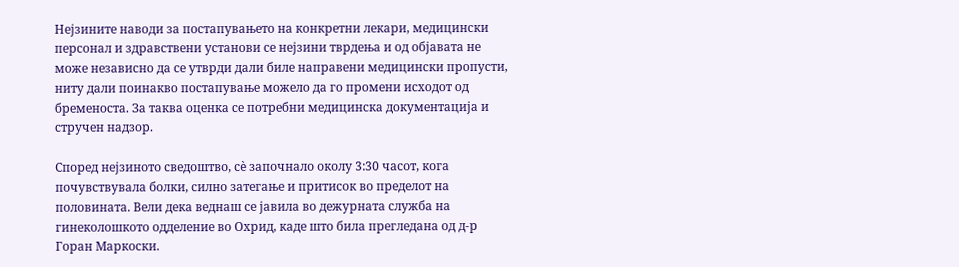Нејзините наводи за постапувањето на конкретни лекари, медицински персонал и здравствени установи се нејзини тврдења и од објавата не може независно да се утврди дали биле направени медицински пропусти, ниту дали поинакво постапување можело да го промени исходот од бременоста. За таква оценка се потребни медицинска документација и стручен надзор.

Според нејзиното сведоштво, сè започнало околу 3:30 часот, кога почувствувала болки, силно затегање и притисок во пределот на половината. Вели дека веднаш се јавила во дежурната служба на гинеколошкото одделение во Охрид, каде што била прегледана од д-р Горан Маркоски.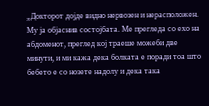„Докторот дојде видно нервозен и нерасположен. Му ја објаснив состојбата. Ме прегледа со ехо на абдоменот, преглед кој траеше можеби две минути, и ми кажа дека болката е поради тоа што бебето е со нозете надолу и дека така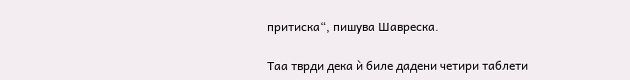притиска“, пишува Шавреска.

Таа тврди дека ѝ биле дадени четири таблети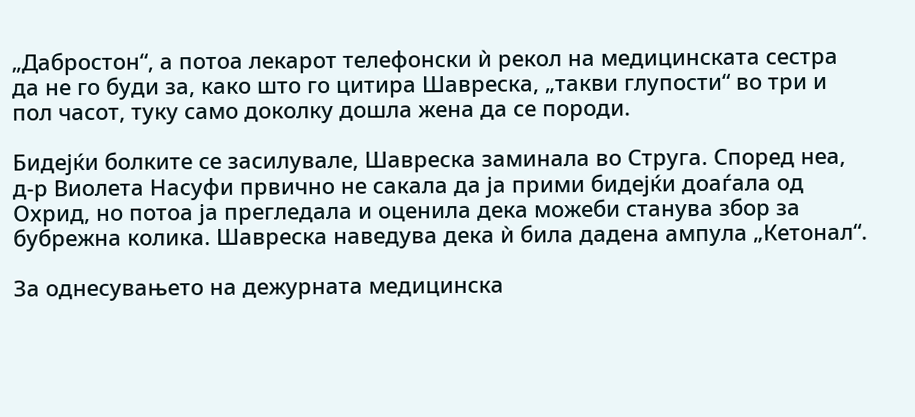„Дабростон“, а потоа лекарот телефонски ѝ рекол на медицинската сестра да не го буди за, како што го цитира Шавреска, „такви глупости“ во три и пол часот, туку само доколку дошла жена да се породи.

Бидејќи болките се засилувале, Шавреска заминала во Струга. Според неа, д-р Виолета Насуфи првично не сакала да ја прими бидејќи доаѓала од Охрид, но потоа ја прегледала и оценила дека можеби станува збор за бубрежна колика. Шавреска наведува дека ѝ била дадена ампула „Кетонал“.

За однесувањето на дежурната медицинска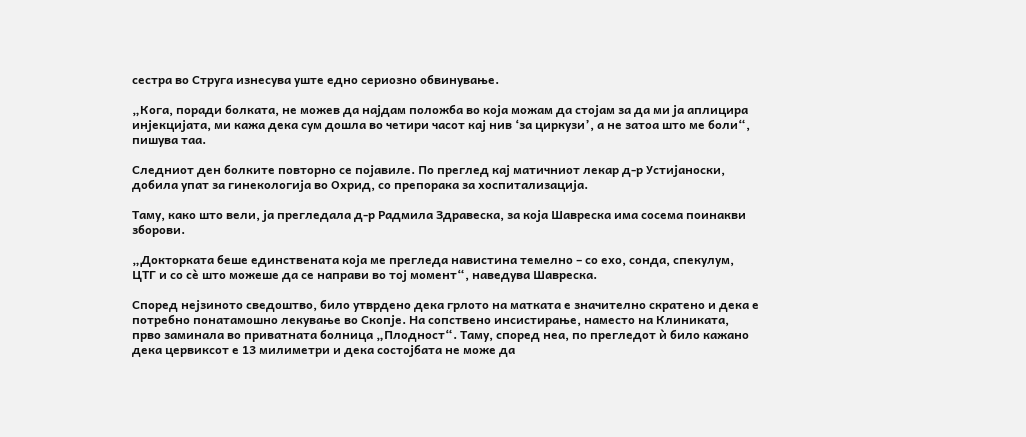сестра во Струга изнесува уште едно сериозно обвинување.

„Кога, поради болката, не можев да најдам положба во која можам да стојам за да ми ја аплицира инјекцијата, ми кажа дека сум дошла во четири часот кај нив ‘за циркузи’, а не затоа што ме боли“, пишува таа.

Следниот ден болките повторно се појавиле. По преглед кај матичниот лекар д-р Устијаноски, добила упат за гинекологија во Охрид, со препорака за хоспитализација.

Таму, како што вели, ја прегледала д-р Радмила Здравеска, за која Шавреска има сосема поинакви зборови.

„Докторката беше единствената која ме прегледа навистина темелно – со ехо, сонда, спекулум, ЦТГ и со сè што можеше да се направи во тој момент“, наведува Шавреска.

Според нејзиното сведоштво, било утврдено дека грлото на матката е значително скратено и дека е потребно понатамошно лекување во Скопје. На сопствено инсистирање, наместо на Клиниката, прво заминала во приватната болница „Плодност“. Таму, според неа, по прегледот ѝ било кажано дека цервиксот е 13 милиметри и дека состојбата не може да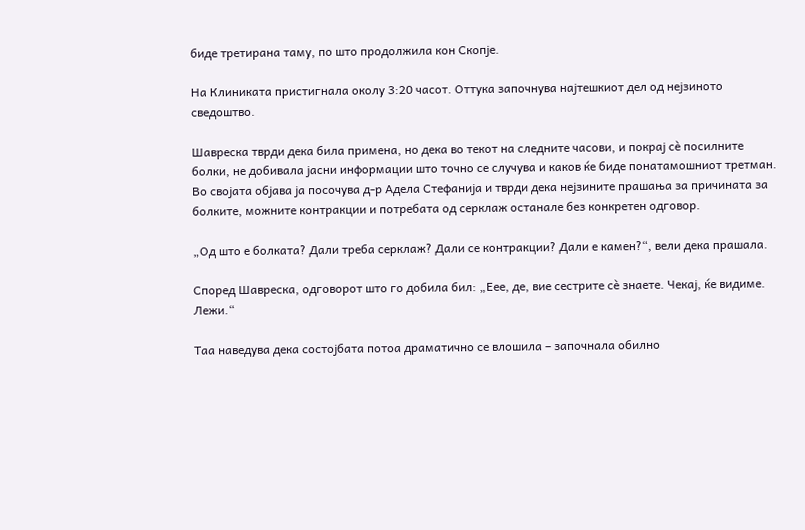биде третирана таму, по што продолжила кон Скопје.

На Клиниката пристигнала околу 3:20 часот. Оттука започнува најтешкиот дел од нејзиното сведоштво.

Шавреска тврди дека била примена, но дека во текот на следните часови, и покрај сè посилните болки, не добивала јасни информации што точно се случува и каков ќе биде понатамошниот третман. Во својата објава ја посочува д-р Адела Стефанија и тврди дека нејзините прашања за причината за болките, можните контракции и потребата од серклаж останале без конкретен одговор.

„Од што е болката? Дали треба серклаж? Дали се контракции? Дали е камен?“, вели дека прашала.

Според Шавреска, одговорот што го добила бил: „Еее, де, вие сестрите сè знаете. Чекај, ќе видиме. Лежи.“

Таа наведува дека состојбата потоа драматично се влошила – започнала обилно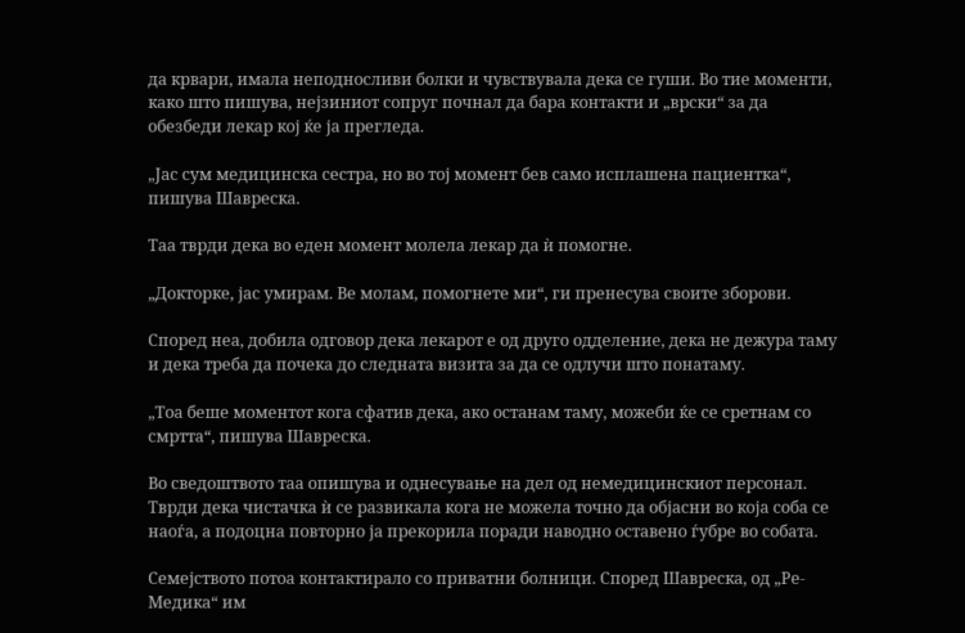да крвари, имала неподносливи болки и чувствувала дека се гуши. Во тие моменти, како што пишува, нејзиниот сопруг почнал да бара контакти и „врски“ за да обезбеди лекар кој ќе ја прегледа.

„Јас сум медицинска сестра, но во тој момент бев само исплашена пациентка“, пишува Шавреска.

Таа тврди дека во еден момент молела лекар да ѝ помогне.

„Докторке, јас умирам. Ве молам, помогнете ми“, ги пренесува своите зборови.

Според неа, добила одговор дека лекарот е од друго одделение, дека не дежура таму и дека треба да почека до следната визита за да се одлучи што понатаму.

„Тоа беше моментот кога сфатив дека, ако останам таму, можеби ќе се сретнам со смртта“, пишува Шавреска.

Во сведоштвото таа опишува и однесување на дел од немедицинскиот персонал. Тврди дека чистачка ѝ се развикала кога не можела точно да објасни во која соба се наоѓа, а подоцна повторно ја прекорила поради наводно оставено ѓубре во собата.

Семејството потоа контактирало со приватни болници. Според Шавреска, од „Ре-Медика“ им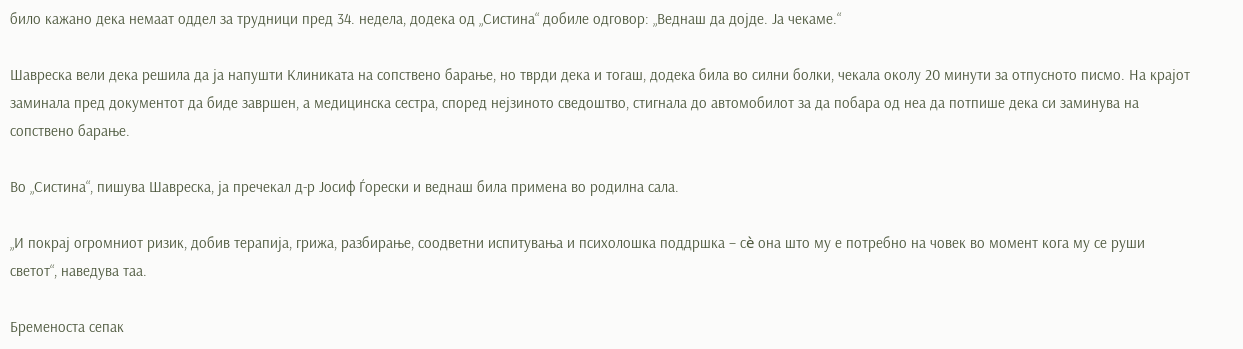било кажано дека немаат оддел за трудници пред 34. недела, додека од „Систина“ добиле одговор: „Веднаш да дојде. Ја чекаме.“

Шавреска вели дека решила да ја напушти Клиниката на сопствено барање, но тврди дека и тогаш, додека била во силни болки, чекала околу 20 минути за отпусното писмо. На крајот заминала пред документот да биде завршен, а медицинска сестра, според нејзиното сведоштво, стигнала до автомобилот за да побара од неа да потпише дека си заминува на сопствено барање.

Во „Систина“, пишува Шавреска, ја пречекал д-р Јосиф Ѓорески и веднаш била примена во родилна сала.

„И покрај огромниот ризик, добив терапија, грижа, разбирање, соодветни испитувања и психолошка поддршка – сè она што му е потребно на човек во момент кога му се руши светот“, наведува таа.

Бременоста сепак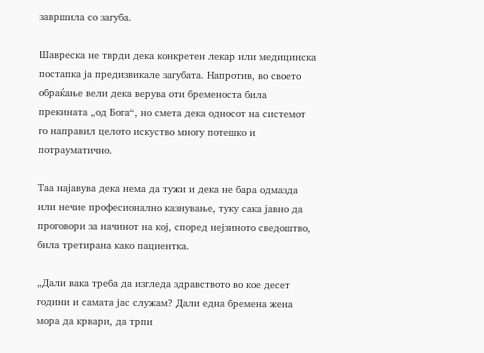завршила со загуба.

Шавреска не тврди дека конкретен лекар или медицинска постапка ја предизвикале загубата. Напротив, во своето обраќање вели дека верува оти бременоста била прекината „од Бога“, но смета дека односот на системот го направил целото искуство многу потешко и потрауматично.

Таа најавува дека нема да тужи и дека не бара одмазда или нечие професионално казнување, туку сака јавно да проговори за начинот на кој, според нејзиното сведоштво, била третирана како пациентка.

„Дали вака треба да изгледа здравството во кое десет години и самата јас служам? Дали една бремена жена мора да крвари, да трпи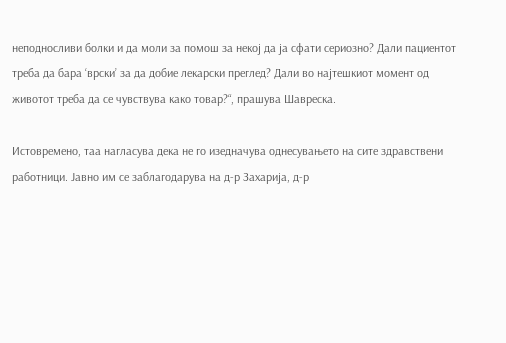неподносливи болки и да моли за помош за некој да ја сфати сериозно? Дали пациентот треба да бара ‘врски’ за да добие лекарски преглед? Дали во најтешкиот момент од животот треба да се чувствува како товар?“, прашува Шавреска.

Истовремено, таа нагласува дека не го изедначува однесувањето на сите здравствени работници. Јавно им се заблагодарува на д-р Захарија, д-р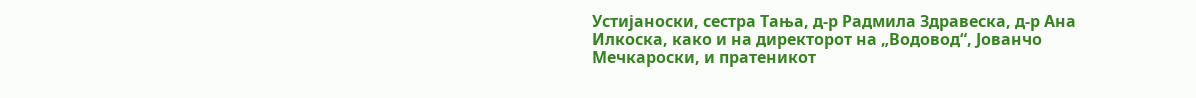Устијаноски, сестра Тања, д-р Радмила Здравеска, д-р Ана Илкоска, како и на директорот на „Водовод“, Јованчо Мечкароски, и пратеникот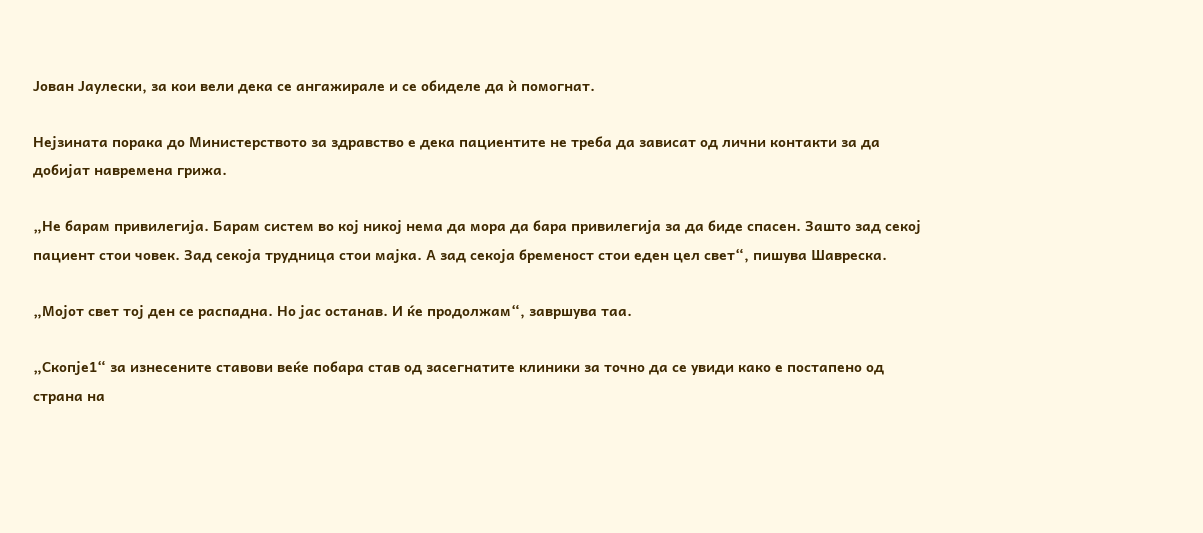Јован Јаулески, за кои вели дека се ангажирале и се обиделе да ѝ помогнат.

Нејзината порака до Министерството за здравство е дека пациентите не треба да зависат од лични контакти за да добијат навремена грижа.

„Не барам привилегија. Барам систем во кој никој нема да мора да бара привилегија за да биде спасен. Зашто зад секој пациент стои човек. Зад секоја трудница стои мајка. А зад секоја бременост стои еден цел свет“, пишува Шавреска.

„Мојот свет тој ден се распадна. Но јас останав. И ќе продолжам“, завршува таа.

„Скопје1“ за изнесените ставови веќе побара став од засегнатите клиники за точно да се увиди како е постапено од страна на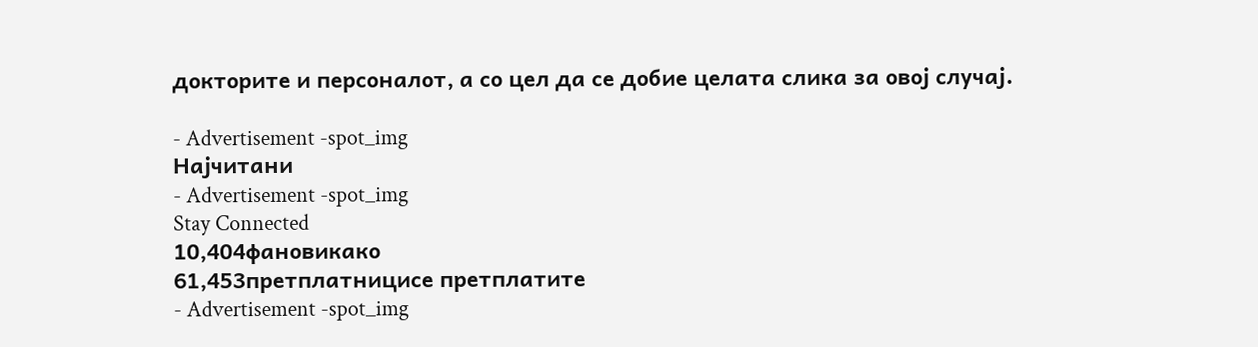докторите и персоналот, а со цел да се добие целата слика за овој случај.

- Advertisement -spot_img
Најчитани
- Advertisement -spot_img
Stay Connected
10,404фановикако
61,453претплатницисе претплатите
- Advertisement -spot_img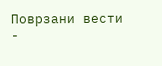Поврзани вести
-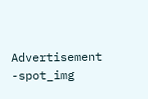Advertisement -spot_img